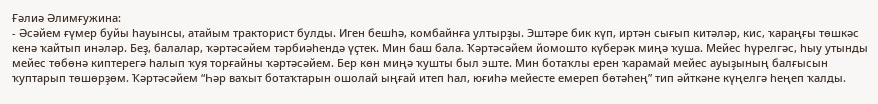Ғәлиә Әлимғужина:
- Әсәйем ғүмер буйы һауынсы, атайым тракторист булды. Иген бешһә, комбайнға ултырҙы. Эштәре бик күп, иртән сығып китәләр, кис, ҡараңғы төшкәс кенә ҡайтып инәләр. Беҙ, балалар, ҡәртәсәйем тәрбиәһендә үҫтек. Мин баш бала. Ҡәртәсәйем йомошто күберәк миңә ҡуша. Мейес һүрелгәс, һыу утынды мейес төбөнә киптерегә һалып ҡуя торғайны ҡәртәсәйем. Бер көн миңә ҡушты был эште. Мин ботаҡлы ерен ҡарамай мейес ауыҙының балғысын ҡуптарып төшөрҙөм. Ҡәртәсәйем “Һәр ваҡыт ботаҡтарын ошолай ыңғай итеп һал, юғиһә мейесте емереп бөтәһең” тип әйткәне күңелгә һеңеп ҡалды.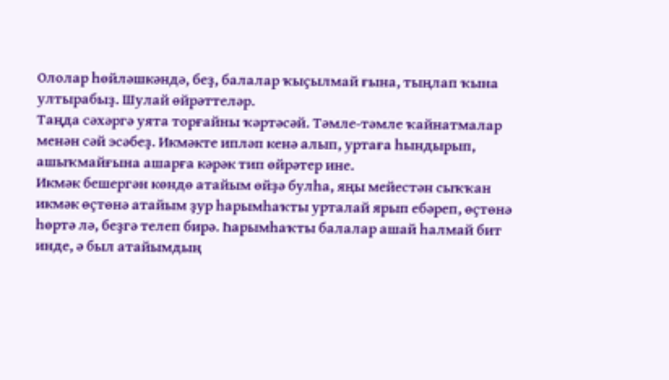Ололар һөйләшкәндә, беҙ, балалар ҡыҫылмай ғына, тыңлап ҡына ултырабыҙ. Шулай өйрәттеләр.
Таңда сәхәргә уята торғайны ҡәртәсәй. Тәмле-тәмле ҡайнатмалар менән сәй эсәбеҙ. Икмәкте ипләп кенә алып, уртаға һындырып, ашыҡмайғына ашарға кәрәк тип өйрәтер ине.
Икмәк бешергән көндө атайым өйҙә булһа, яңы мейестән сыҡҡан икмәк өҫтөнә атайым ҙур һарымһаҡты урталай ярып ебәреп, өҫтөнә һөртә лә, беҙгә телеп бирә. Һарымһаҡты балалар ашай һалмай бит инде, ә был атайымдың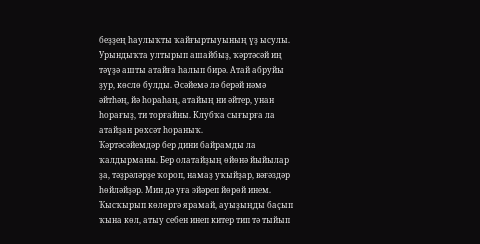беҙҙең һаулыҡты ҡайғыртыуының үҙ ысулы.
Урындыҡта ултырып ашайбыҙ, ҡәртәсәй иң тәүҙә ашты атайға һалып бирә. Атай абруйы ҙур, көслө булды. Әсәйемә лә берәй нәмә әйтһәң, йә һораһаң, атайың ни әйтер, унан һорағыҙ, ти торғайны. Клубҡа сығырға ла атайҙан рөхсәт һораныҡ.
Ҡәртәсәйемдәр бер дини байрамды ла ҡалдырманы. Бер олатайҙың өйөнә йыйылар ҙа, тәҙрәләрҙе ҡороп, намаҙ уҡыйҙар, вәғәздәр һөйләйҙәр. Мин дә уға эйәреп йөрөй инем.
Ҡысҡырып көлөргә ярамай, ауыҙыңды баҫып ҡына көл, атыу себен инеп китер тип тә тыйып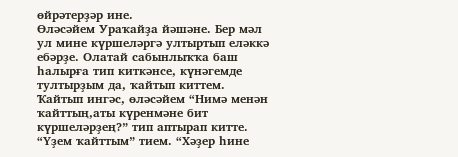өйрәтерҙәр ине.
Өләсәйем Ураҡайҙа йәшәне. Бер мәл ул мине күршеләргә ултыртып еләккә ебәрҙе. Олатай сабынлыҡҡа баш һалырға тип киткәнсе, күнәгемде тултырҙым да, ҡайтып киттем. Ҡайтып ингәс, өләсәйем “Нимә менән ҡайттың,аты күренмәне бит күршеләрҙең?” тип аптырап китте. “Үҙем ҡайттым” тием. “Хәҙер һине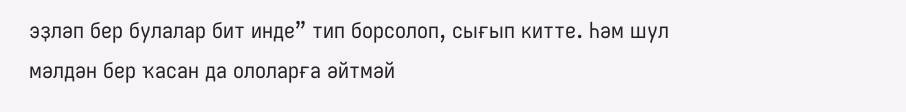эҙләп бер булалар бит инде” тип борсолоп, сығып китте. Һәм шул мәлдән бер ҡасан да ололарға әйтмәй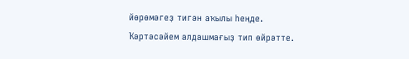йөрөмәгеҙ тигән аҡылы һеңде.
Ҡәртәсәйем алдашмағыҙ тип өйрәтте.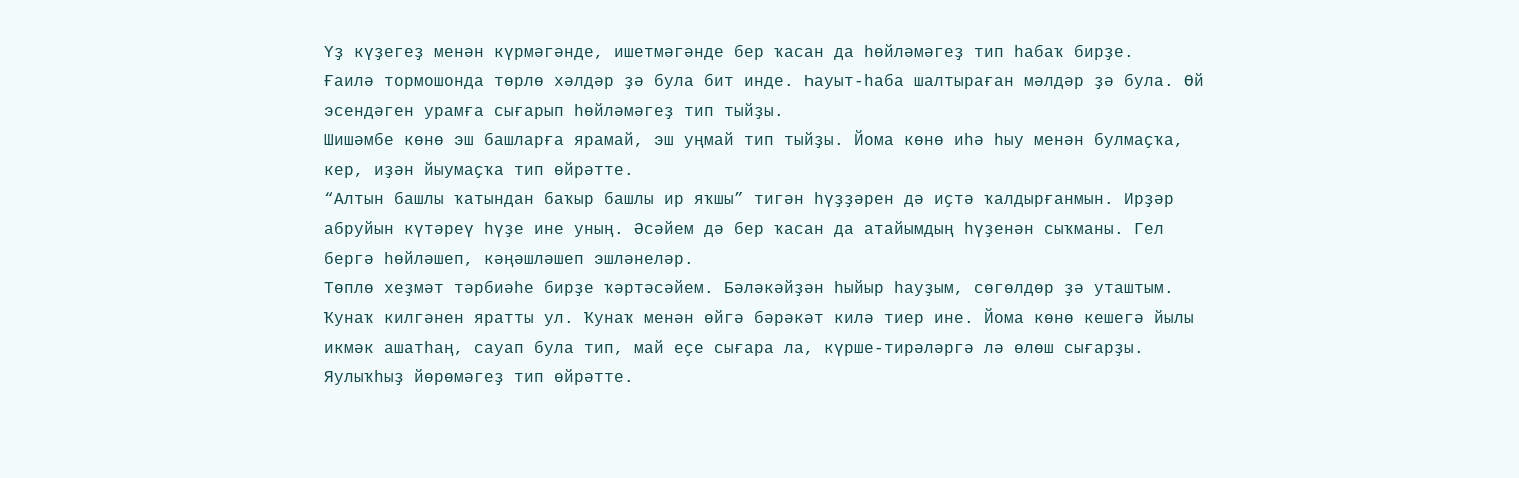Үҙ күҙегеҙ менән күрмәгәнде, ишетмәгәнде бер ҡасан да һөйләмәгеҙ тип һабаҡ бирҙе.
Ғаилә тормошонда төрлө хәлдәр ҙә була бит инде. Һауыт-һаба шалтыраған мәлдәр ҙә була. Өй эсендәген урамға сығарып һөйләмәгеҙ тип тыйҙы.
Шишәмбе көнө эш башларға ярамай, эш уңмай тип тыйҙы. Йома көнө иһә һыу менән булмаҫҡа, кер, иҙән йыумаҫҡа тип өйрәтте.
“Алтын башлы ҡатындан баҡыр башлы ир яҡшы” тигән һүҙҙәрен дә иҫтә ҡалдырғанмын. Ирҙәр абруйын күтәреү һүҙе ине уның. Әсәйем дә бер ҡасан да атайымдың һүҙенән сыҡманы. Гел бергә һөйләшеп, кәңәшләшеп эшләнеләр.
Төплө хеҙмәт тәрбиәһе бирҙе ҡәртәсәйем. Бәләкәйҙән һыйыр һауҙым, сөгөлдөр ҙә уташтым.
Ҡунаҡ килгәнен яратты ул. Ҡунаҡ менән өйгә бәрәкәт килә тиер ине. Йома көнө кешегә йылы икмәк ашатһаң, сауап була тип, май еҫе сығара ла, күрше-тирәләргә лә өлөш сығарҙы.
Яулыҡһыҙ йөрөмәгеҙ тип өйрәтте.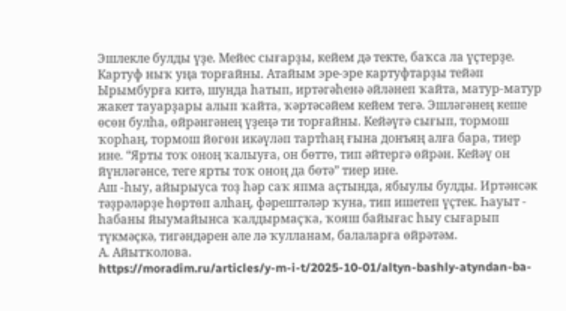Эшлекле булды үҙе. Мейес сығарҙы, кейем дә текте, баҡса ла үҫтерҙе. Картуф ныҡ уңа торғайны. Атайым эре-эре картуфтарҙы тейәп Ырымбурға китә, шунда һатып, иртәгәһенә әйләнеп ҡайта, матур-матур жакет тауарҙары алып ҡайта, ҡәртәсәйем кейем тегә. Эшләгәнең кеше өсөн булһа, өйрәнгәнең үҙеңә ти торғайны. Кейәүгә сығып, тормош ҡорһаң, тормош йөгөн икәүләп тартһаң ғына донъяң алға бара, тиер ине. “Ярты тоҡ оноң ҡалыуға, он бөттө, тип әйтергә өйрән. Кейәү он йүнләгәнсе, теге ярты тоҡ оноң да бөтә” тиер ине.
Аш -һыу, айырыуса тоҙ һәр саҡ япма аҫтында, ябыулы булды. Иртәнсәк тәҙрәләрҙе һөртөп алһаң, фәрештәләр ҡуна, тип ишетеп үҫтек. Һауыт - һабаны йыумайынса ҡалдырмаҫҡа, ҡояш байығас һыу сығарып түкмәҫкә, тигәндәрен әле лә ҡулланам, балаларға өйрәтәм.
А. Айытҡолова.
https://moradim.ru/articles/y-m-i-t/2025-10-01/altyn-bashly-atyndan-ba-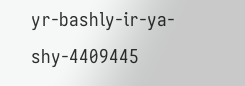yr-bashly-ir-ya-shy-4409445